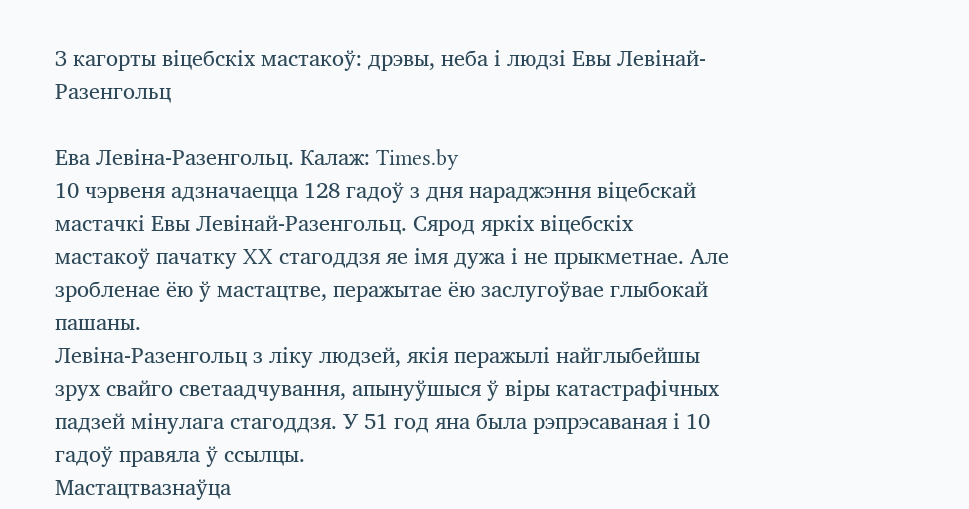З кагорты віцебскіх мастакоў: дрэвы, неба і людзі Евы Левінай-Разенгольц

Ева Левіна-Разенгольц. Калаж: Times.by
10 чэрвеня адзначаецца 128 гадоў з дня нараджэння віцебскай мастачкі Евы Левінай-Разенгольц. Сярод яркіх віцебскіх мастакоў пачатку XX стагоддзя яе імя дужа і не прыкметнае. Але зробленае ёю ў мастацтве, перажытае ёю заслугоўвае глыбокай пашаны.
Левіна-Разенгольц з ліку людзей, якія перажылі найглыбейшы зрух свайго светаадчування, апынуўшыся ў віры катастрафічных падзей мінулага стагоддзя. У 51 год яна была рэпрэсаваная і 10 гадоў правяла ў ссылцы.
Мастацтвазнаўца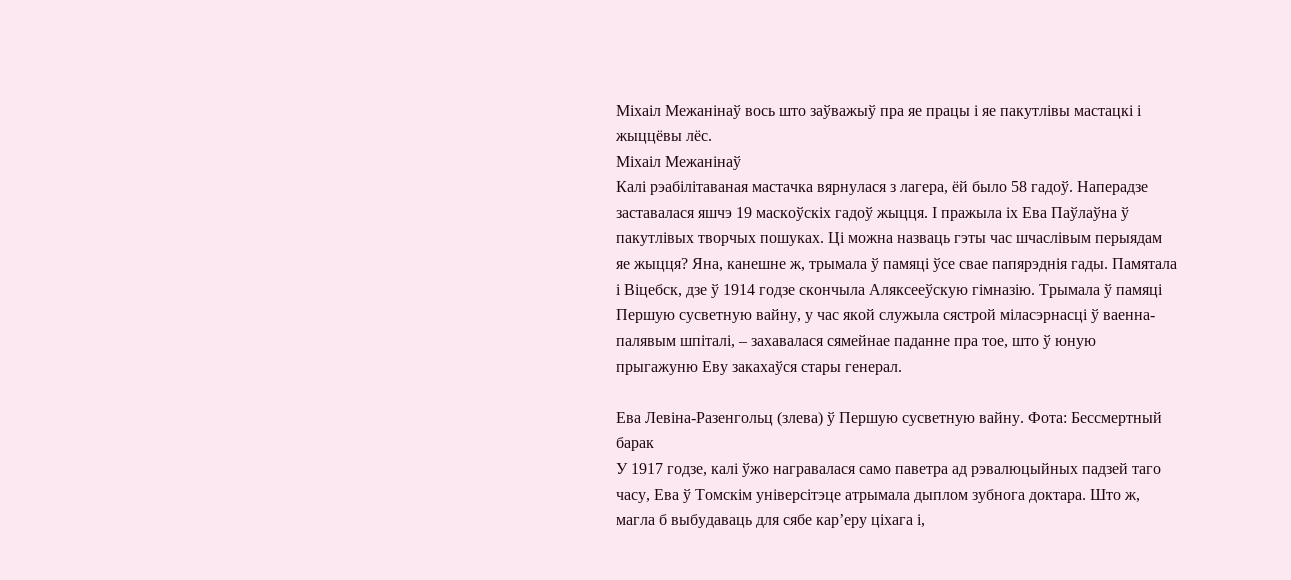Міхаіл Межанінаў вось што заўважыў пра яе працы і яе пакутлівы мастацкі і жыццёвы лёс.
Міхаіл Межанінаў
Калі рэабілітаваная мастачка вярнулася з лагера, ёй было 58 гадоў. Наперадзе заставалася яшчэ 19 маскоўскіх гадоў жыцця. І пражыла іх Ева Паўлаўна ў пакутлівых творчых пошуках. Ці можна назваць гэты час шчаслівым перыядам яе жыцця? Яна, канешне ж, трымала ў памяці ўсе свае папярэднія гады. Памятала і Віцебск, дзе ў 1914 годзе скончыла Аляксееўскую гімназію. Трымала ў памяці Першую сусветную вайну, у час якой служыла сястрой міласэрнасці ў ваенна-палявым шпіталі, – захавалася сямейнае паданне пра тое, што ў юную прыгажуню Еву закахаўся стары генерал.

Ева Левіна-Разенгольц (злева) ў Першую сусветную вайну. Фота: Бессмертный барак
У 1917 годзе, калі ўжо награвалася само паветра ад рэвалюцыйных падзей таго часу, Ева ў Томскім універсітэце атрымала дыплом зубнога доктара. Што ж, магла б выбудаваць для сябе кар’еру ціхага і,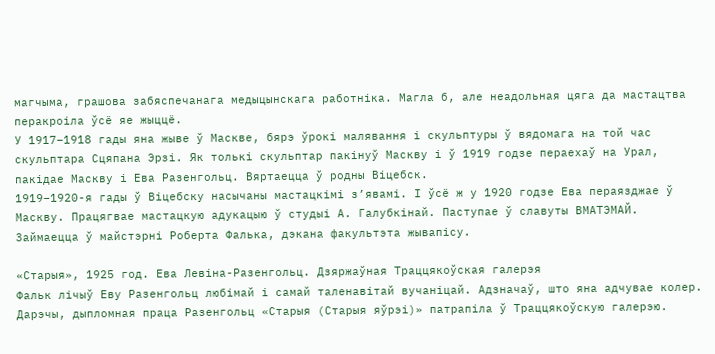магчыма, грашова забяспечанага медыцынскага работніка. Магла б, але неадольная цяга да мастацтва перакроіла ўсё яе жыццё.
У 1917–1918 гады яна жыве ў Маскве, бярэ ўрокі малявання і скульптуры ў вядомага на той час скульптара Сцяпана Эрзі. Як толькі скульптар пакінуў Маскву і ў 1919 годзе пераехаў на Урал, пакідае Маскву і Ева Разенгольц. Вяртаецца ў родны Віцебск.
1919–1920-я гады ў Віцебску насычаны мастацкімі з’явамі. І ўсё ж у 1920 годзе Ева пераязджае ў Маскву. Працягвае мастацкую адукацыю ў студыі А. Галубкінай. Паступае ў славуты ВМАТЭМАЙ. Займаецца ў майстэрні Роберта Фалька, дэкана факультэта жывапісу.

«Старыя», 1925 год. Ева Левіна-Разенгольц. Дзяржаўная Траццякоўская галерэя
Фальк лічыў Еву Разенгольц любімай і самай таленавітай вучаніцай. Адзначаў, што яна адчувае колер. Дарэчы, дыпломная праца Разенгольц «Старыя (Старыя яўрэі)» патрапіла ў Траццякоўскую галерэю.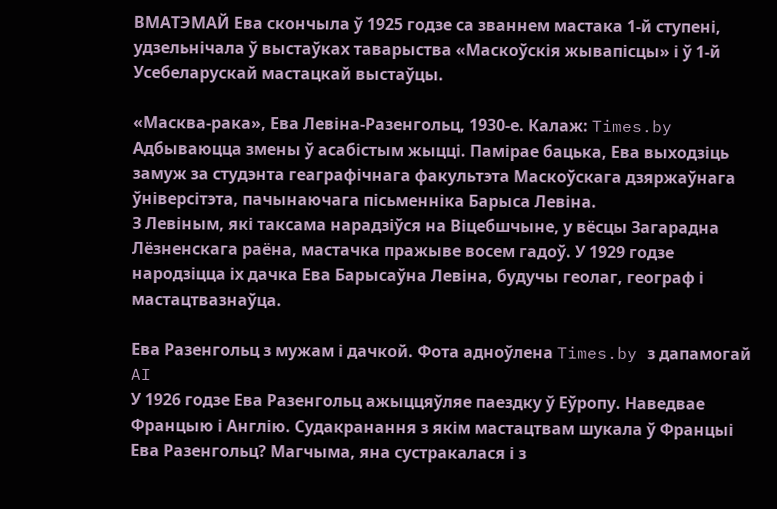ВМАТЭМАЙ Ева скончыла ў 1925 годзе са званнем мастака 1-й ступені, удзельнічала ў выстаўках таварыства «Маскоўскія жывапісцы» і ў 1-й Усебеларускай мастацкай выстаўцы.

«Масква-рака», Ева Левіна-Разенгольц, 1930-е. Калаж: Times.by
Адбываюцца змены ў асабістым жыцці. Памірае бацька, Ева выходзіць замуж за студэнта геаграфічнага факультэта Маскоўскага дзяржаўнага ўніверсітэта, пачынаючага пісьменніка Барыса Левіна.
З Левіным, які таксама нарадзіўся на Віцебшчыне, у вёсцы Загарадна Лёзненскага раёна, мастачка пражыве восем гадоў. У 1929 годзе народзіцца іх дачка Ева Барысаўна Левіна, будучы геолаг, географ і мастацтвазнаўца.

Ева Разенгольц з мужам і дачкой. Фота адноўлена Times.by з дапамогай AI
У 1926 годзе Ева Разенгольц ажыццяўляе паездку ў Еўропу. Наведвае Францыю і Англію. Судакранання з якім мастацтвам шукала ў Францыі Ева Разенгольц? Магчыма, яна сустракалася і з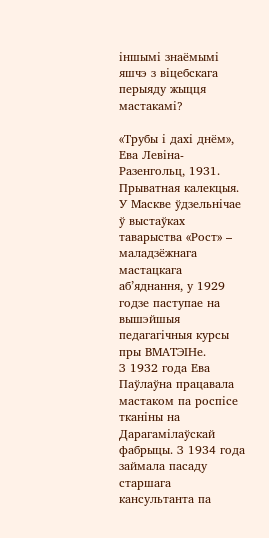іншымі знаёмымі яшчэ з віцебскага перыяду жыцця мастакамі?

«Трубы і дахі днём», Ева Левіна-Разенгольц, 1931. Прыватная калекцыя.
У Маскве ўдзельнічае ў выстаўках таварыства «Рост» – маладзёжнага мастацкага аб’яднання, у 1929 годзе паступае на вышэйшыя педагагічныя курсы пры ВМАТЭІНе.
З 1932 года Ева Паўлаўна працавала мастаком па роспісе тканіны на Дарагамілаўскай фабрыцы. З 1934 года займала пасаду старшага кансультанта па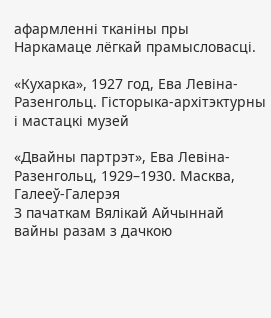афармленні тканіны пры Наркамаце лёгкай прамысловасці.

«Кухарка», 1927 год, Ева Левіна-Разенгольц. Гісторыка-архітэктурны і мастацкі музей

«Двайны партрэт», Ева Левіна-Разенгольц, 1929–1930. Масква, Галееў-Галерэя
З пачаткам Вялікай Айчыннай вайны разам з дачкою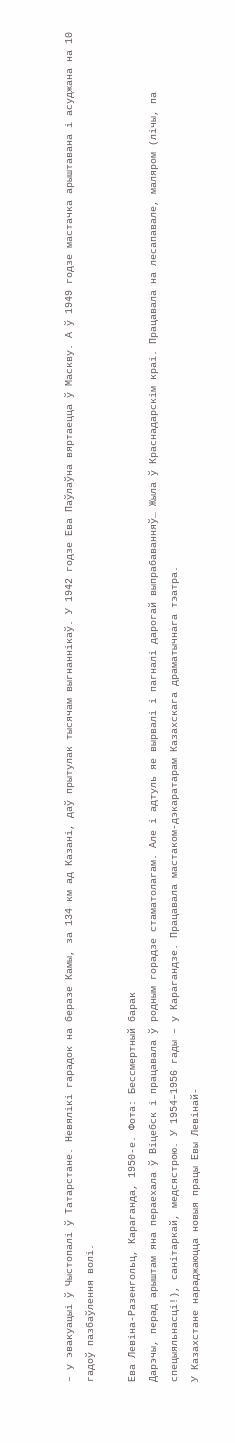– у эвакуацыі ў Чыстопалі ў Татарстане. Невялікі гарадок на беразе Камы, за 134 км ад Казані, даў прытулак тысячам выгнаннікаў. У 1942 годзе Ева Паўлаўна вяртаецца ў Маскву. А ў 1949 годзе мастачка арыштавана і асуджана на 10 гадоў пазбаўлення волі.

Ева Левіна-Разенгольц, Караганда, 1950-е. Фота: Бессмертный барак
Дарэчы, перад арыштам яна пераехала ў Віцебск і працавала ў родным горадзе стаматолагам. Але і адтуль яе вырвалі і пагналі дарогай выпрабаванняў… Жыла ў Краснадарскім краі. Працавала на лесапавале, маляром (лічы, па спецыяльнасці!), санітаркай, медсястрою. У 1954–1956 гады – у Карагандзе. Працавала мастаком-дэкаратарам Казахскага драматычнага тэатра.
У Казахстане нараджаюцца новыя працы Евы Левінай-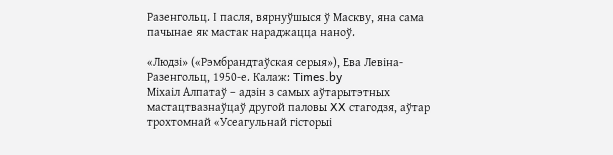Разенгольц. І пасля, вярнуўшыся ў Маскву, яна сама пачынае як мастак нараджацца наноў.

«Людзі» («Рэмбрандтаўская серыя»), Ева Левіна-Разенгольц, 1950-е. Калаж: Times.by
Міхаіл Алпатаў – адзін з самых аўтарытэтных мастацтвазнаўцаў другой паловы XX стагодзя, аўтар трохтомнай «Усеагульнай гісторыі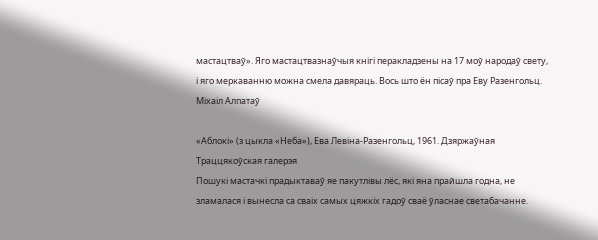мастацтваў». Яго мастацтвазнаўчыя кнігі перакладзены на 17 моў народаў свету, і яго меркаванню можна смела давяраць. Вось што ён пісаў пра Еву Разенгольц.
Міхаіл Алпатаў

«Аблокi» (з цыкла «Неба»), Ева Левіна-Разенгольц, 1961. Дзяржаўная Траццякоўская галерэя
Пошукі мастачкі прадыктаваў яе пакутлівы лёс, які яна прайшла годна, не зламалася і вынесла са сваіх самых цяжкіх гадоў сваё ўласнае светабачанне.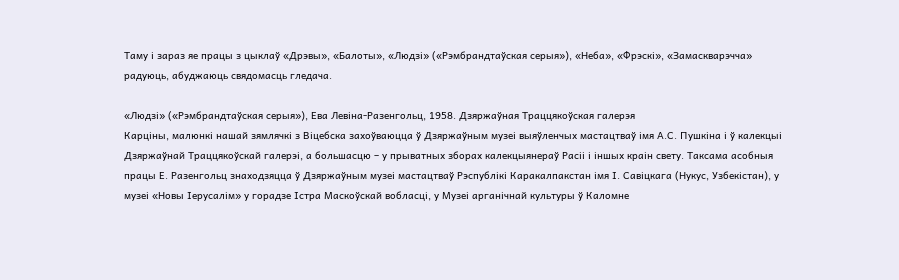Таму і зараз яе працы з цыклаў «Дрэвы», «Балоты», «Людзі» («Рэмбрандтаўская серыя»), «Неба», «Фрэскі», «Замаскварэчча» радуюць, абуджаюць свядомасць гледача.

«Людзі» («Рэмбрандтаўская серыя»), Ева Левіна-Разенгольц, 1958. Дзяржаўная Траццякоўская галерэя
Карціны, малюнкі нашай зямлячкі з Віцебска захоўваюцца ў Дзяржаўным музеі выяўленчых мастацтваў імя А.С. Пушкіна і ў калекцыі Дзяржаўнай Траццякоўскай галерэі, а большасцю – у прыватных зборах калекцыянераў Расіі і іншых краін свету. Таксама асобныя працы Е. Разенгольц знаходзяцца ў Дзяржаўным музеі мастацтваў Рэспублікі Каракалпакстан імя І. Савіцкага (Нукус, Узбекістан), у музеі «Новы Іерусалім» у горадзе Істра Маскоўскай вобласці, у Музеі арганічнай культуры ў Каломне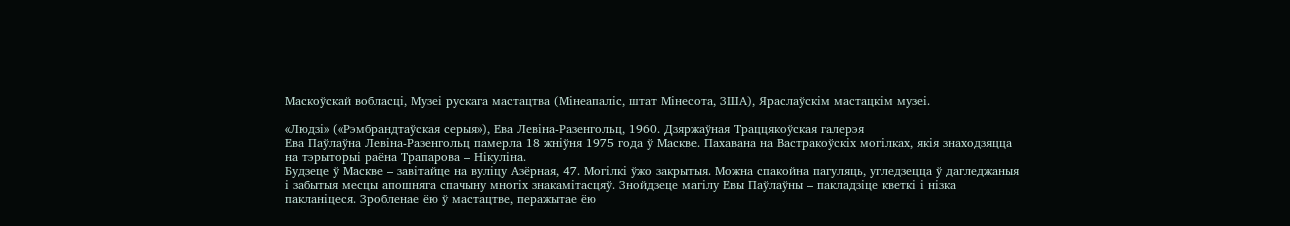Маскоўскай вобласці, Музеі рускага мастацтва (Мінеапаліс, штат Мінесота, ЗША), Яраслаўскім мастацкім музеі.

«Людзі» («Рэмбрандтаўская серыя»), Ева Левіна-Разенгольц, 1960. Дзяржаўная Траццякоўская галерэя
Ева Паўлаўна Левіна-Разенгольц памерла 18 жніўня 1975 года ў Маскве. Пахавана на Вастракоўскіх могілках, якія знаходзяцца на тэрыторыі раёна Трапарова – Нікуліна.
Будзеце ў Маскве – завітайце на вуліцу Азёрная, 47. Могілкі ўжо закрытыя. Можна спакойна пагуляць, угледзецца ў дагледжаныя і забытыя месцы апошняга спачыну многіх знакамітасцяў. Знойдзеце магілу Евы Паўлаўны – пакладзіце кветкі і нізка пакланіцеся. Зробленае ёю ў мастацтве, перажытае ёю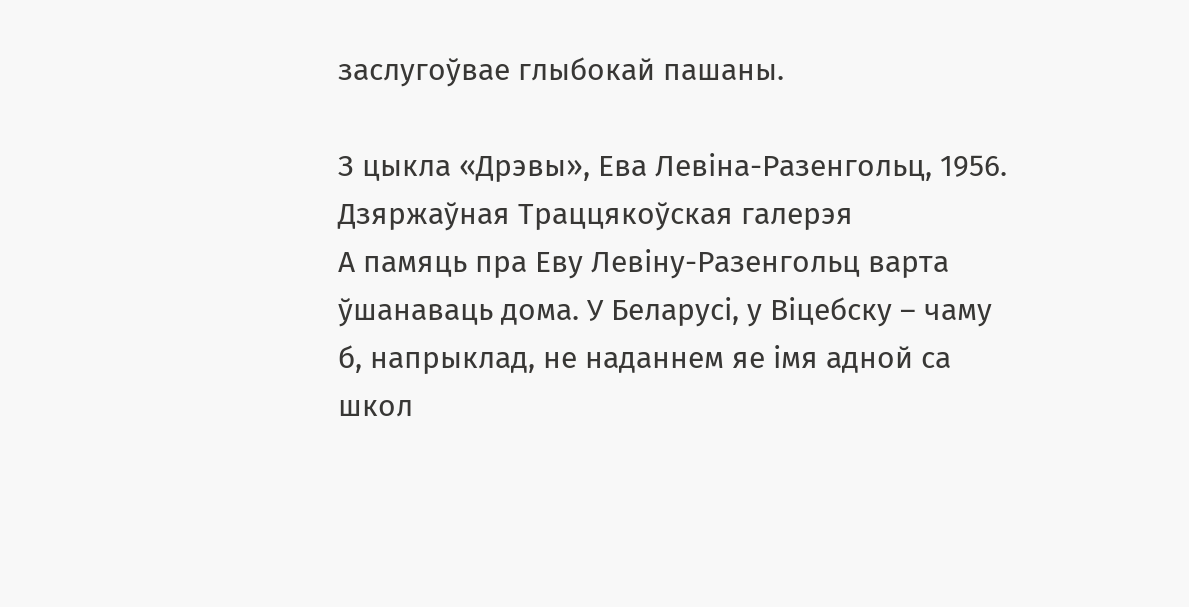заслугоўвае глыбокай пашаны.

З цыкла «Дрэвы», Ева Левіна-Разенгольц, 1956. Дзяржаўная Траццякоўская галерэя
А памяць пра Еву Левіну-Разенгольц варта ўшанаваць дома. У Беларусі, у Віцебску – чаму б, напрыклад, не наданнем яе імя адной са школ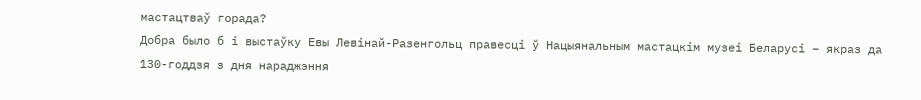мастацтваў горада?
Добра было б і выстаўку Евы Левінай-Разенгольц правесці ў Нацыянальным мастацкім музеі Беларусі – якраз да 130-годдзя з дня нараджэння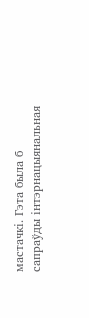мастачкі. Гэта была б сапраўды інтэрнацыянальная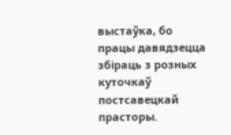выстаўка, бо працы давядзецца збіраць з розных куточкаў постсавецкай прасторы.